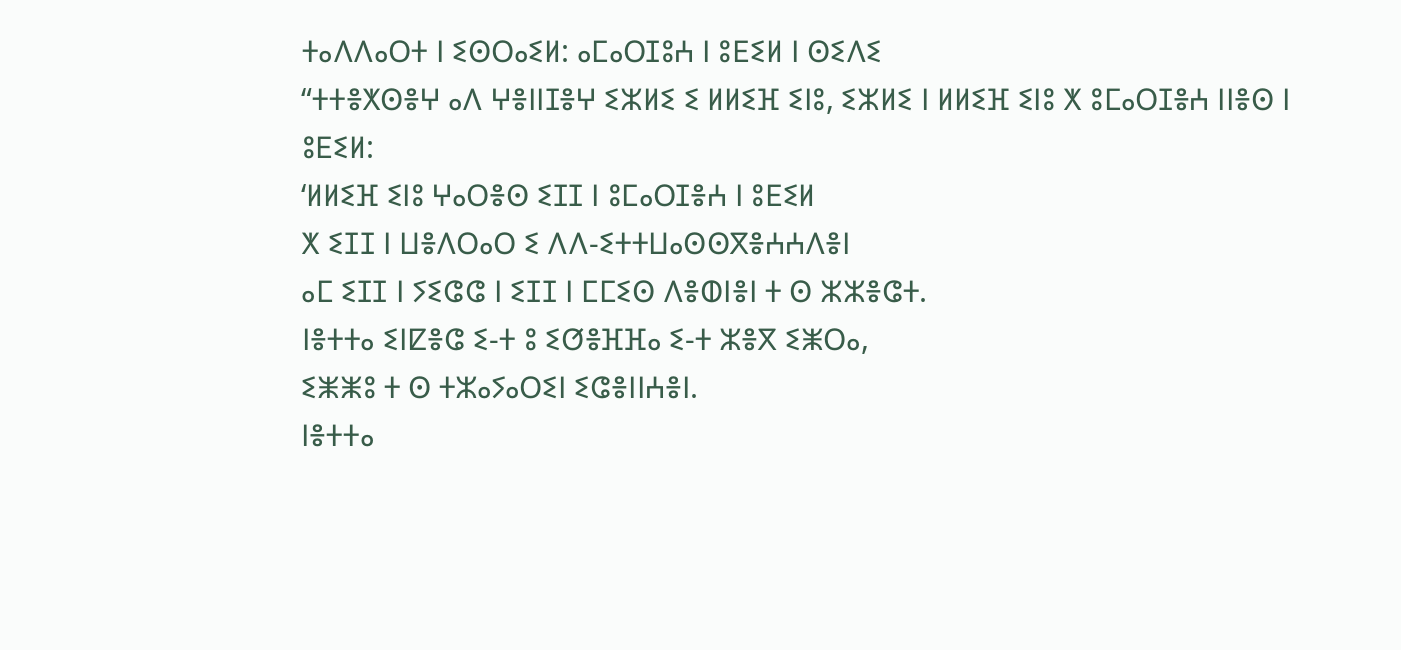ⵜⴰⴷⴷⴰⵔⵜ ⵏ ⵉⵙⵔⴰⵉⵍ: ⴰⵎⴰⵔⵊⵓⵄ ⵏ ⵓⴹⵉⵍ ⵏ ⵙⵉⴷⵉ
“ⵜⵜⴻⵅⵙⴻⵖ ⴰⴷ ⵖⴻⵏⵏⵊⴻⵖ ⵉⵣⵍⵉ ⵉ ⵍⵍⵉⴼ ⵉⵏⵓ, ⵉⵣⵍⵉ ⵏ ⵍⵍⵉⴼ ⵉⵏⵓ ⵅ ⵓⵎⴰⵔⵊⴻⵄ ⵏⵏⴻⵙ ⵏ ⵓⴹⵉⵍ:
‘ⵍⵍⵉⴼ ⵉⵏⵓ ⵖⴰⵔⴻⵙ ⵉⵊⵊ ⵏ ⵓⵎⴰⵔⵊⴻⵄ ⵏ ⵓⴹⵉⵍ
ⵅ ⵉⵊⵊ ⵏ ⵡⴻⴷⵔⴰⵔ ⵉ ⴷⴷ-ⵉⵜⵜⵡⴰⵙⵙⴳⴻⵄⵄⴷⴻⵏ
ⴰⵎ ⵉⵊⵊ ⵏ ⵢⵉⵛⵛ ⵏ ⵉⵊⵊ ⵏ ⵎⵎⵉⵙ ⴷⴻⵀⵏⴻⵏ ⵜ ⵙ ⵣⵣⴻⵛⵜ.
ⵏⴻⵜⵜⴰ ⵉⵏⵇⴻⵛ ⵉ-ⵜ ⵓ ⵉⵚⴻⴼⴼⴰ ⵉ-ⵜ ⵣⴻⴳ ⵉⵥⵔⴰ,
ⵉⵥⵥⵓ ⵜ ⵙ ⵜⵣⴰⵢⴰⵔⵉⵏ ⵉⵛⴻⵏⵏⵄⴻⵏ.
ⵏⴻⵜⵜⴰ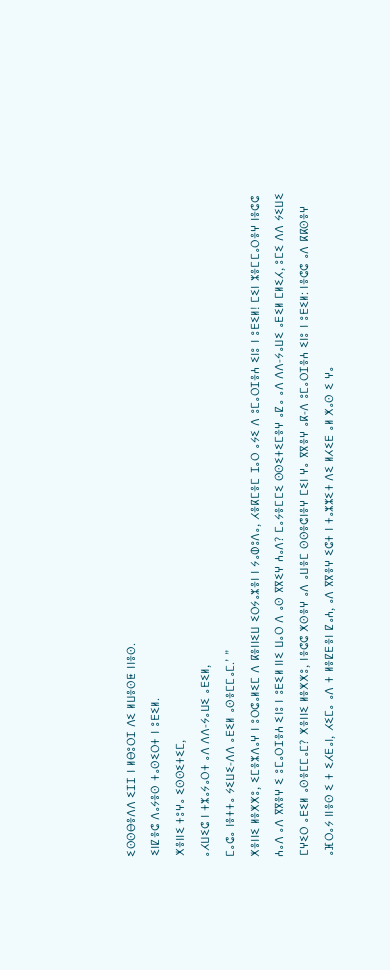ⵉⵙⵙⴱⴻⴷⴷ ⵉⵊⵊ ⵏ ⵍⴱⵓⵔⵊ ⴷⵉ ⵍⵡⴻⵙⵟ ⵏⵏⴻⵙ.
ⵉⵏⵇⴻⵛ ⴷⴰⵢⴻⵙ ⵜⴰⵙⵉⵔⵜ ⵏ ⵓⴹⵉⵍ.
ⵅⴻⵏⵏⵉ ⵜⵓⵖⴰ ⵉⵙⵙⵉⵜⵉⵎ,
ⴰⵃⵡⵉⵛ ⵏ ⵜⵣⴰⵢⴰⵔⵜ ⴰⴷ ⴷⴷ-ⵢⴰⵡⵉ ⴰⴹⵉⵍ,
ⵎⴰⵛⴰ ⵏⴻⵜⵜⴰ ⵢⵉⵡⵉ-ⴷⴷ ⴰⴹⵉⵍ ⴰⵙⴻⵎⵎⴰⵎ.’ ”
ⵅⴻⵏⵏⵉ ⵍⴻⵅⵅⵓ, ⵉⵎⴻⵣⴷⴰⵖ ⵏ ⵓⵔⵛⴰⵍⵉⵎ ⴷ ⴽⴻⵏⵏⵉⵡ ⵉⵔⵢⴰⵣⴻⵏ ⵏ ⵢⴰⵀⵓⴷⴰ, ⵃⴻⴽⵎⴻⵎ ⵊⴰⵔ ⴰⵢⵉ ⴷ ⵓⵎⴰⵔⵊⴻⵄ ⵉⵏⵓ ⵏ ⵓⴹⵉⵍ! ⵎⵉⵏ ⵣⴻⵎⵎⴰⵔⴻⵖ ⵏⴻⵛⵛ ⵄⴰⴷ ⴰⴷ ⴳⴳⴻⵖ ⵉ ⵓⵎⴰⵔⵊⴻⵄ ⵉⵏⵓ ⵏ ⵓⴹⵉⵍ ⵏⵏⵉ ⵡⴰⵔ ⴷ ⴰⵙ ⴳⴳⵉⵖ ⵄⴰⴷ? ⵎⴰⵢⴻⵎⵎⵉ ⵙⵙⵉⵜⵉⵎⴻⵖ ⴰⵇⴰ ⴰⴷ ⴷⴷ-ⵢⴰⵡⵉ ⴰⴹⵉⵍ ⵎⵍⵉⵃ, ⵓⵎⵉ ⴷⴷ ⵢⵉⵡⵉ ⵎⵖⵉⵔ ⴰⴹⵉⵍ ⴰⵙⴻⵎⵎⴰⵎ? ⵅⴻⵏⵏⵉ ⵍⴻⵅⵅⵓ, ⵏⴻⵛⵛ ⵅⵙⴻⵖ ⴰⴷ ⴰⵡⴻⵎ ⵙⵙⴻⵛⵏⴻⵖ ⵎⵉⵏ ⵖⴰ ⴳⴳⴻⵖ ⴰⴽ-ⴷ ⵓⵎⴰⵔⵊⴻⵄ ⵉⵏⵓ ⵏ ⵓⴹⵉⵍ: ⵏⴻⵛⵛ ⴰⴷ ⴽⴽⵙⴻⵖ ⴰⴼⵔⴰⵢ ⵏⵏⴻⵙ ⵉ ⵜ ⵉⵃⴹⴰⵏ, ⵃⵉⵎⴰ ⴰⴷ ⵜ ⵍⴻⵇⴹⴻⵏ ⵇⴰⵄ, ⴰⴷ ⴳⴳⴻⵖ ⵉⵛⵜ ⵏ ⵜⴰⵣⵣⵉⵜ ⴷⵉ ⵍⵃⵉⴹ ⴰⵍ ⵅⴰⵙ ⵉ ⵖⴰ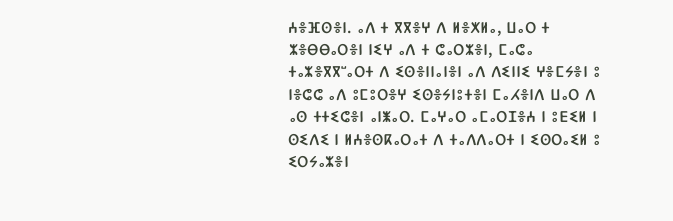ⵄⴻⴼⵙⴻⵏ. ⴰⴷ ⵜ ⴳⴳⴻⵖ ⴷ ⵍⴻⵅⵍⴰ, ⵡⴰⵔ ⵜ ⵣⴻⴱⴱⴰⵔⴻⵏ ⵏⵉⵖ ⴰⴷ ⵜ ⵛⴰⵔⵣⴻⵏ, ⵎⴰⵛⴰ ⵜⴰⵣⴻⴳⴳⵯⴰⵔⵜ ⴷ ⵉⵙⴻⵏⵏⴰⵏⴻⵏ ⴰⴷ ⴷⵉⵏⵏⵉ ⵖⴻⵎⵢⴻⵏ ⵓ ⵏⴻⵛⵛ ⴰⴷ ⵓⵎⵓⵔⴻⵖ ⵉⵙⴻⵢⵏⵓⵜⴻⵏ ⵎⴰⵃⴻⵏⴷ ⵡⴰⵔ ⴷ ⴰⵙ ⵜⵜⵉⵛⴻⵏ ⴰⵏⵥⴰⵔ. ⵎⴰⵖⴰⵔ ⴰⵎⴰⵔⵊⴻⵄ ⵏ ⵓⴹⵉⵍ ⵏ ⵙⵉⴷⵉ ⵏ ⵍⵄⴻⵙⴽⴰⵔⴰⵜ ⴷ ⵜⴰⴷⴷⴰⵔⵜ ⵏ ⵉⵙⵔⴰⵉⵍ ⵓ ⵉⵔⵢⴰⵣⴻⵏ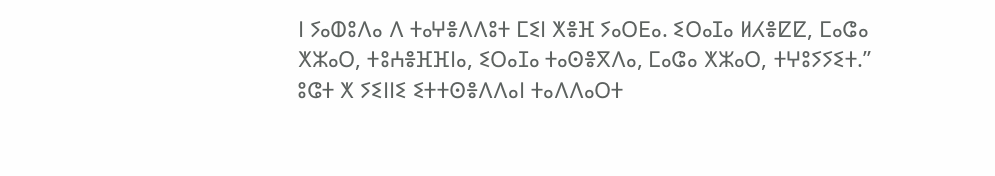ⵏ ⵢⴰⵀⵓⴷⴰ ⴷ ⵜⴰⵖⴻⴷⴷⵓⵜ ⵎⵉⵏ ⵅⴻⴼ ⵢⴰⵔⴹⴰ. ⵉⵔⴰⵊⴰ ⵍⵃⴻⵇⵇ, ⵎⴰⵛⴰ ⵅⵣⴰⵔ, ⵜⵓⵄⴻⴼⴼⵏⴰ, ⵉⵔⴰⵊⴰ ⵜⴰⵙⴻⴳⴷⴰ, ⵎⴰⵛⴰ ⵅⵣⴰⵔ, ⵜⵖⵓⵢⵢⵉⵜ.”
ⵓⵛⵜ ⵅ ⵢⵉⵏⵏⵉ ⵉⵜⵜⵙⴻⴷⴷⴰⵏ ⵜⴰⴷⴷⴰⵔⵜ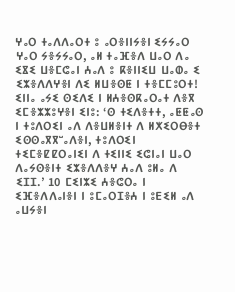ⵖⴰⵔ ⵜⴰⴷⴷⴰⵔⵜ ⵓ ⴰⵔⴻⵏⵏⵢⴻⵏ ⵉⵢⵢⴰⵔ ⵖⴰⵔ ⵢⴻⵢⵢⴰⵔ, ⴰⵍ ⵜⴰⴼⴻⴷ ⵡⴰⵔ ⴷⴰ ⵉⴵⵉ ⵡⴻⵎⵛⴰⵏ ⵄⴰⴷ ⵓ ⴽⴻⵏⵏⵉⵡ ⵡⴰⵀⴰ ⵉ ⵉⵣⴻⴷⴷⵖⴻⵏ ⴷⵉ ⵍⵡⴻⵙⵟ ⵏ ⵜⴻⵎⵎⵓⵔⵜ! ⵉⵏⵏⴰ ⴰⵢⵉ ⵙⵉⴷⵉ ⵏ ⵍⵄⴻⵙⴽⴰⵔⴰⵜ ⴷⴻⴳ ⵉⵎⴻⵣⵣⵓⵖⴻⵏ ⵉⵏⵓ: ‘ⵙ ⵜⵉⴷⴻⵜⵜ, ⴰⵟⵟⴰⵙ ⵏ ⵜⵓⴷⵔⵉⵏ ⴰⴷ ⴷⴻⵡⵍⴻⵏⵜ ⴷ ⵍⵅⵉⵔⴱⴻⵜ ⵉⵙⵙⴰⴳⴳⵯⴰⴷⴻⵏ, ⵜⵓⴷⵔⵉⵏ ⵜⵉⵎⴻⵇⵇⵔⴰⵏⵉⵏ ⴷ ⵜⵉⵏⵏⵉ ⵉⵛⵏⴰⵏ ⵡⴰⵔ ⴷⴰⵢⵙⴻⵏⵜ ⵉⵣⴻⴷⴷⴻⵖ ⵄⴰⴷ ⵓⵍⴰ ⴷ ⵉⵊⵊ.’ 10 ⵎⵉⵏⵣⵉ ⵄⴻⵛⵔⴰ ⵏ ⵉⴼⴻⴷⴷⴰⵏⴻⵏ ⵏ ⵓⵎⴰⵔⵊⴻⵄ ⵏ ⵓⴹⵉⵍ ⴰⴷ ⴰⵡⵢⴻⵏ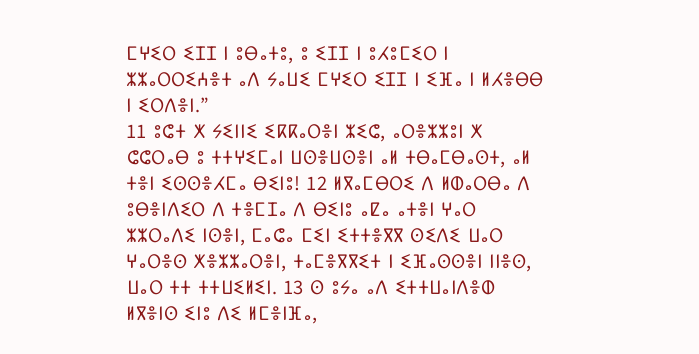ⵎⵖⵉⵔ ⵉⵊⵊ ⵏ ⵓⴱⴰⵜⵓ, ⵓ ⵉⵊⵊ ⵏ ⵓⵃⵓⵎⵉⵔ ⵏ ⵣⵣⴰⵔⵔⵉⵄⴻⵜ ⴰⴷ ⵢⴰⵡⵉ ⵎⵖⵉⵔ ⵉⵊⵊ ⵏ ⵉⴼⴰ ⵏ ⵍⵃⴻⴱⴱ ⵏ ⵉⵔⴷⴻⵏ.”
11 ⵓⵛⵜ ⵅ ⵢⵉⵏⵏⵉ ⵉⴽⴽⴰⵔⴻⵏ ⵣⵉⵛ, ⴰⵔⴻⵣⵣⵓⵏ ⵅ ⵛⵛⵔⴰⴱ ⵓ ⵜⵜⵖⵉⵎⴰⵏ ⵡⵙⴻⵡⵙⴻⵏ ⴰⵍ ⵜⴱⴰⵎⴱⴰⵙⵜ, ⴰⵍ ⵜⴻⵏ ⵉⵙⵙⴻⵃⵎⴰ ⴱⵉⵏⵓ! 12 ⵍⴳⴰⵎⴱⵔⵉ ⴷ ⵍⵀⴰⵔⴱⴰ ⴷ ⵓⴱⴻⵏⴷⵉⵔ ⴷ ⵜⴻⵎⵊⴰ ⴷ ⴱⵉⵏⵓ ⴰⵇⴰ ⴰⵜⴻⵏ ⵖⴰⵔ ⵣⵣⵔⴰⴷⵉ ⵏⵙⴻⵏ, ⵎⴰⵛⴰ ⵎⵉⵏ ⵉⵜⵜⴻⴳⴳ ⵙⵉⴷⵉ ⵡⴰⵔ ⵖⴰⵔⴻⵙ ⵅⴻⵣⵣⴰⵔⴻⵏ, ⵜⴰⵎⴻⴳⴳⵉⵜ ⵏ ⵉⴼⴰⵙⵙⴻⵏ ⵏⵏⴻⵙ, ⵡⴰⵔ ⵜⵜ ⵜⵜⵡⵉⵍⵉⵏ. 13 ⵙ ⵓⵢⴰ ⴰⴷ ⵉⵜⵜⵡⴰⵏⴷⴻⵀ ⵍⴳⴻⵏⵙ ⵉⵏⵓ ⴷⵉ ⵍⵎⴻⵏⴼⴰ,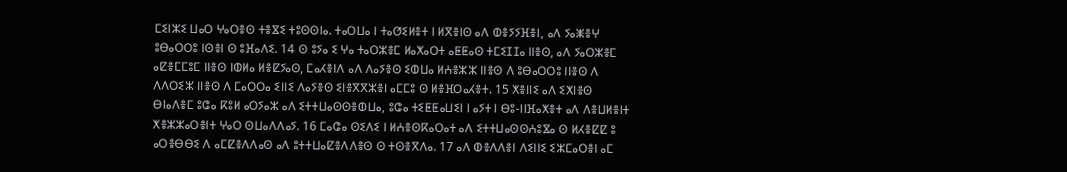ⵎⵉⵏⵣⵉ ⵡⴰⵔ ⵖⴰⵔⴻⵙ ⵜⴻⴵⵉ ⵜⵓⵙⵙⵏⴰ. ⵜⴰⵔⵡⴰ ⵏ ⵜⴰⵚⵉⵍⴻⵜ ⵏ ⵍⴳⴻⵏⵙ ⴰⴷ ⵀⴻⵢⵢⴼⴻⵏ, ⴰⴷ ⵢⴰⵥⴻⵖ ⵓⴱⴰⵔⵔⵓ ⵏⵙⴻⵏ ⵙ ⵓⴼⴰⴷⵉ. 14 ⵙ ⵓⵢⴰ ⵉ ⵖⴰ ⵜⴰⵔⵣⴻⵎ ⵍⴰⵅⴰⵔⵜ ⴰⵟⵟⴰⵙ ⵜⵎⵉⵊⵊⴰ ⵏⵏⴻⵙ, ⴰⴷ ⵢⴰⵔⵣⴻⵎ ⴰⵇⴻⵎⵎⵓⵎ ⵏⵏⴻⵙ ⵏⵀⵍⴰ ⵍⴻⵇⵢⴰⵙ, ⵎⴰⵃⴻⵏⴷ ⴰⴷ ⴷⴰⵢⴻⵙ ⵉⵀⵡⴰ ⵍⵄⴻⵣⵣ ⵏⵏⴻⵙ ⴷ ⵓⴱⴰⵔⵔⵓ ⵏⵏⴻⵙ ⴷ ⴷⴷⵔⵉⵣ ⵏⵏⴻⵙ ⴷ ⵎⴰⵔⵔⴰ ⵉⵏⵏⵉ ⴷⴰⵢⴻⵙ ⵉⵏⴻⴳⴳⵣⴻⵏ ⴰⵎⵎⵓ ⵙ ⵍⴻⴼⵔⴰⵃⴻⵜ. 15 ⵅⴻⵏⵏⵉ ⴰⴷ ⵉⵅⵏⴻⵙ ⴱⵏⴰⴷⴻⵎ ⵓⵛⴰ ⴽⵓⵍ ⴰⵔⵢⴰⵣ ⴰⴷ ⵉⵜⵜⵡⴰⵙⵙⴻⵀⵡⴰ, ⵓⵛⴰ ⵜⵉⵟⵟⴰⵡⵉⵏ ⵏ ⴰⵢⵜ ⵏ ⴱⵓ-ⵏⵏⴼⴰⵅⴻⵜ ⴰⴷ ⴷⴻⵡⵍⴻⵏⵜ ⵅⴻⵣⵣⴰⵔⴻⵏⵜ ⵖⴰⵔ ⵙⵡⴰⴷⴷⴰⵢ. 16 ⵎⴰⵛⴰ ⵙⵉⴷⵉ ⵏ ⵍⵄⴻⵙⴽⴰⵔⴰⵜ ⴰⴷ ⵉⵜⵜⵡⴰⵙⵙⵄⵓⴵⴰ ⵙ ⵍⵃⴻⵇⵇ ⵓ ⴰⵔⴻⴱⴱⵉ ⴷ ⴰⵎⵇⴻⴷⴷⴰⵙ ⴰⴷ ⵓⵜⵜⵡⴰⵇⴻⴷⴷⴻⵙ ⵙ ⵜⵙⴻⴳⴷⴰ. 17 ⴰⴷ ⵀⴻⴷⴷⴻⵏ ⴷⵉⵏⵏⵉ ⵉⵣⵎⴰⵔⴻⵏ ⴰⵎ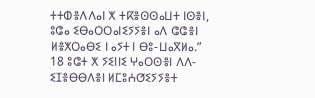ⵜⵜⵀⴻⴷⴷⴰⵏ ⵅ ⵜⴽⴻⵙⵙⴰⵡⵜ ⵏⵙⴻⵏ, ⵓⵛⴰ ⵉⴱⴰⵔⵔⴰⵏⵉⵢⵢⴻⵏ ⴰⴷ ⵛⵛⴻⵏ ⵍⴻⵅⵔⴰⴱⵉ ⵏ ⴰⵢⵜ ⵏ ⴱⵓ-ⵡⴰⴳⵍⴰ.”
18 ⵓⵛⵜ ⵅ ⵢⵉⵏⵏⵉ ⵖⴰⵔⵙⴻⵏ ⴷⴷ-ⵉⵊⴻⴱⴱⴷⴻⵏ ⵍⵎⵓⵄⵚⵉⵢⵢⴻⵜ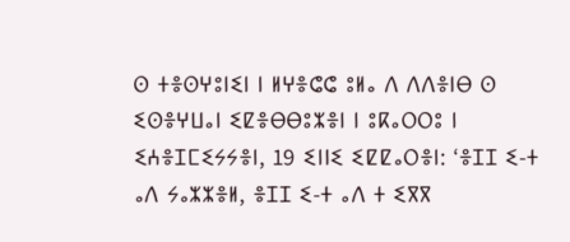ⵙ ⵜⴻⵙⵖⵓⵏⵉⵏ ⵏ ⵍⵖⴻⵛⵛ ⵓⵍⴰ ⴷ ⴷⴷⴻⵏⴱ ⵙ ⵉⵙⴻⵖⵡⴰⵏ ⵉⵇⴻⴱⴱⵓⵣⴻⵏ ⵏ ⵓⴽⴰⵔⵔⵓ ⵏ ⵉⵄⴻⵊⵎⵉⵢⵢⴻⵏ, 19 ⵉⵏⵏⵉ ⵉⵇⵇⴰⵔⴻⵏ: ‘ⴻⵊⵊ ⵉ-ⵜ ⴰⴷ ⵢⴰⵣⵣⴻⵍ, ⴻⵊⵊ ⵉ-ⵜ ⴰⴷ ⵜ ⵉⴳⴳ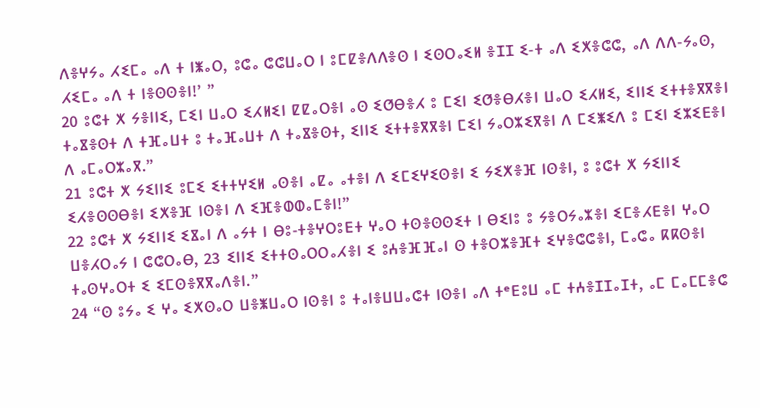ⴷⴻⵖⵢⴰ ⵃⵉⵎⴰ ⴰⴷ ⵜ ⵏⵥⴰⵔ, ⵓⵛⴰ ⵛⵛⵡⴰⵔ ⵏ ⵓⵎⵇⴻⴷⴷⴻⵙ ⵏ ⵉⵙⵔⴰⵉⵍ ⴻⵊⵊ ⵉ-ⵜ ⴰⴷ ⵉⵅⴻⵛⵛ, ⴰⴷ ⴷⴷ-ⵢⴰⵙ, ⵃⵉⵎⴰ ⴰⴷ ⵜ ⵏⴻⵙⵙⴻⵏ!’ ”
20 ⵓⵛⵜ ⵅ ⵢⴻⵏⵏⵉ, ⵎⵉⵏ ⵡⴰⵔ ⵉⵃⵍⵉⵏ ⵇⵇⴰⵔⴻⵏ ⴰⵙ ⵉⵚⴱⴻⵃ ⵓ ⵎⵉⵏ ⵉⵚⴻⴱⵃⴻⵏ ⵡⴰⵔ ⵉⵃⵍⵉ, ⵉⵏⵏⵉ ⵉⵜⵜⴻⴳⴳⴻⵏ ⵜⴰⴵⴻⵙⵜ ⴷ ⵜⴼⴰⵡⵜ ⵓ ⵜⴰⴼⴰⵡⵜ ⴷ ⵜⴰⴵⴻⵙⵜ, ⵉⵏⵏⵉ ⵉⵜⵜⴻⴳⴳⴻⵏ ⵎⵉⵏ ⵢⴰⵔⵣⵉⴳⴻⵏ ⴷ ⵎⵉⵥⵉⴷ ⵓ ⵎⵉⵏ ⵉⵣⵉⴹⴻⵏ ⴷ ⴰⵎⴰⵔⵣⴰⴳ.”
21 ⵓⵛⵜ ⵅ ⵢⵉⵏⵏⵉ ⵓⵎⵉ ⵉⵜⵜⵖⵉⵍ ⴰⵙⴻⵏ ⴰⵇⴰ ⴰⵜⴻⵏ ⴷ ⵉⵎⵉⵖⵉⵙⴻⵏ ⵉ ⵢⵉⵅⴻⴼ ⵏⵙⴻⵏ, ⵓ ⵓⵛⵜ ⵅ ⵢⵉⵏⵏⵉ ⵉⵃⴻⵙⵙⴱⴻⵏ ⵉⵅⴻⴼ ⵏⵙⴻⵏ ⴷ ⵉⴼⴻⵀⵀⴰⵎⴻⵏ!”
22 ⵓⵛⵜ ⵅ ⵢⵉⵏⵏⵉ ⵉⴵⴰⵏ ⴷ ⴰⵢⵜ ⵏ ⴱⵓ-ⵜⴻⵖⵔⵓⴹⵜ ⵖⴰⵔ ⵜⵙⴻⵙⵙⵉⵜ ⵏ ⴱⵉⵏⵓ ⵓ ⵢⴻⵔⵢⴰⵣⴻⵏ ⵉⵎⴻⵃⴹⴻⵏ ⵖⴰⵔ ⵡⴻⵃⵔⴰⵢ ⵏ ⵛⵛⵔⴰⴱ, 23 ⵉⵏⵏⵉ ⵉⵜⵜⵙⴰⵔⵔⴰⵃⴻⵏ ⵉ ⵓⵄⴻⴼⴼⴰⵏ ⵙ ⵜⴻⵔⵣⴻⴼⵜ ⵉⵖⴻⵛⵛⴻⵏ, ⵎⴰⵛⴰ ⴽⴽⵙⴻⵏ ⵜⴰⵙⵖⴰⵔⵜ ⵉ ⵉⵎⵙⴻⴳⴳⴰⴷⴻⵏ.”
24 “ⵙ ⵓⵢⴰ ⵉ ⵖⴰ ⵉⵅⵙⴰⵔ ⵡⴻⵥⵡⴰⵔ ⵏⵙⴻⵏ ⵓ ⵜⴰⵏⴻⵡⵡⴰⵛⵜ ⵏⵙⴻⵏ ⴰⴷ ⵜᵉⴹⵓⵡ ⴰⵎ ⵜⵄⴻⵊⵊⴰⵊⵜ, ⴰⵎ ⵎⴰⵎⵎⴻⵛ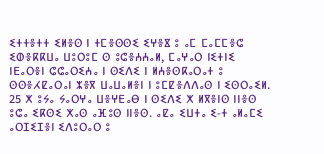ⵉⵜⵜⴻⵜⵜ ⵉⵍⴻⵙ ⵏ ⵜⵎⴻⵙⵙⵉ ⵉⵖⴻⴵ ⵓ ⴰⵎ ⵎⴰⵎⵎⴻⵛ ⵉⵀⴻⴽⴽⵡⴰ ⵡⵓⵔⵓⵎ ⵙ ⵓⵛⴻⵄⵄⴰⵍ, ⵎⴰⵖⴰⵔ ⵏⵉⵜⵏⵉ ⵏⴹⴰⵔⴻⵏ ⵛⵛⴰⵔⵉⵄⴰ ⵏ ⵙⵉⴷⵉ ⵏ ⵍⵄⴻⵙⴽⴰⵔⴰⵜ ⵓ ⵙⵙⴻⵃⵇⴰⵔⴰⵏ ⵣⴻⴳ ⵡⴰⵡⴰⵍⴻⵏ ⵏ ⵓⵎⵇⴻⴷⴷⴰⵙ ⵏ ⵉⵙⵔⴰⵉⵍ. 25 ⵅ ⵓⵢⴰ ⵢⴰⵔⵖⴰ ⵡⴻⵖⴹⴰⴱ ⵏ ⵙⵉⴷⵉ ⵅ ⵍⴳⴻⵏⵙ ⵏⵏⴻⵙ ⵓⵛⴰ ⵉⴽⵙⵉ ⵅⴰⵙ ⴰⴼⵓⵙ ⵏⵏⴻⵙ. ⴰⵇⴰ ⵉⵡⵜⴰ ⵉ-ⵜ ⴰⵍⴰⵎⵉ ⴰⵔⵊⵉⵊⴻⵏ ⵉⴷⵓⵔⴰⵔ ⵓ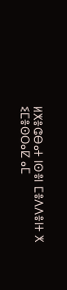ⵍⵅⴻⵛⴱⴰⵜ ⵏⵙⴻⵏ ⵎⴻⴷⴷⴻⵏⵜ ⵅ ⵉⵎⴻⵙⵔⴰⵇ ⴰⵎ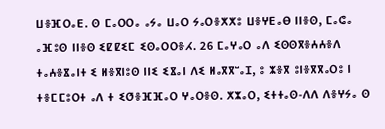ⵡⴻⴼⵔⴰⴹ. ⵙ ⵎⴰⵔⵔⴰ ⴰⵢⴰ ⵡⴰⵔ ⵢⴰⵔⴻⵅⵅⵓ ⵡⴻⵖⴹⴰⴱ ⵏⵏⴻⵙ, ⵎⴰⵛⴰ ⴰⴼⵓⵙ ⵏⵏⴻⵙ ⵉⵇⵇⵉⵎ ⵉⵙⴰⵔⵔⴻⵃ. 26 ⵎⴰⵖⴰⵔ ⴰⴷ ⵉⵙⵙⴳⴻⵄⵄⴻⴷ ⵜⴰⵄⴻⴵⴰⵏⵜ ⵉ ⵍⴻⴳⵏⵓⵙ ⵏⵏⵉ ⵉⴵⴰⵏ ⴷⵉ ⵍⴰⴳⴳⵯⴰⵊ, ⵓ ⵣⴻⴳ ⵓⵏⴻⴳⴳⴰⵔⵓ ⵏ ⵜⴻⵎⵎⵓⵔⵜ ⴰⴷ ⵜ ⵉⵚⴻⴼⴼⴰⵔ ⵖⴰⵔⴻⵙ. ⵅⵣⴰⵔ, ⵉⵜⵜⴰⵙ-ⴷⴷ ⴷⴻⵖⵢⴰ ⵙ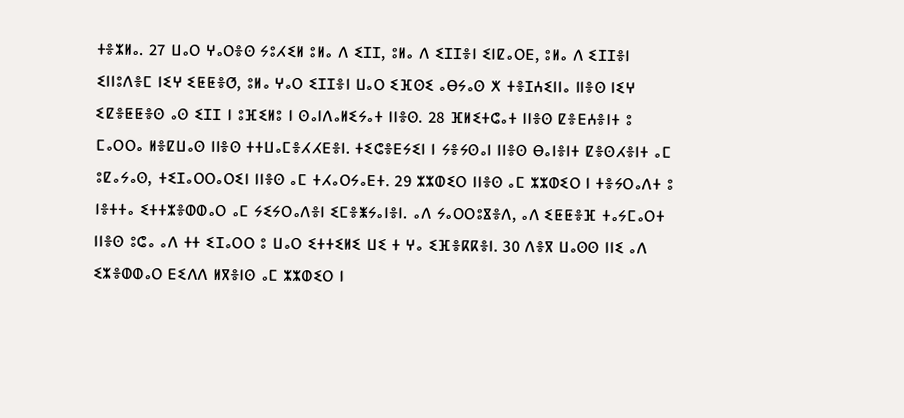ⵜⴻⵣⵍⴰ. 27 ⵡⴰⵔ ⵖⴰⵔⴻⵙ ⵢⵓⵃⵉⵍ ⵓⵍⴰ ⴷ ⵉⵊⵊ, ⵓⵍⴰ ⴷ ⵉⵊⵊⴻⵏ ⵉⵏⵇⴰⵔⴹ, ⵓⵍⴰ ⴷ ⵉⵊⵊⴻⵏ ⵉⵏⵏⵓⴷⴻⵎ ⵏⵉⵖ ⵉⵟⵟⴻⵚ, ⵓⵍⴰ ⵖⴰⵔ ⵉⵊⵊⴻⵏ ⵡⴰⵔ ⵉⴼⵙⵉ ⴰⴱⵢⴰⵙ ⵅ ⵜⴻⵊⵄⵉⵏⵏⴰ ⵏⵏⴻⵙ ⵏⵉⵖ ⵉⵇⴻⵟⵟⴻⵙ ⴰⵙ ⵉⵊⵊ ⵏ ⵓⴼⵉⵍⵓ ⵏ ⵙⴰⵏⴷⴰⵍⵉⵢⴰⵜ ⵏⵏⴻⵙ. 28 ⴼⵍⵉⵜⵛⴰⵜ ⵏⵏⴻⵙ ⵇⴻⴹⵄⴻⵏⵜ ⵓ ⵎⴰⵔⵔⴰ ⵍⴻⵇⵡⴰⵙ ⵏⵏⴻⵙ ⵜⵜⵡⴰⵎⴻⵃⵃⴹⴻⵏ. ⵜⵉⵛⴻⴹⵢⵉⵏ ⵏ ⵢⴻⵢⵙⴰⵏ ⵏⵏⴻⵙ ⴱⴰⵏⴻⵏⵜ ⵇⴻⵙⵃⴻⵏⵜ ⴰⵎ ⵓⵇⴰⵢⴰⵙ, ⵜⵉⵊⴰⵔⵔⴰⵔⵉⵏ ⵏⵏⴻⵙ ⴰⵎ ⵜⵃⴰⵔⵢⴰⴹⵜ. 29 ⵣⵣⵀⵉⵔ ⵏⵏⴻⵙ ⴰⵎ ⵣⵣⵀⵉⵔ ⵏ ⵜⴻⵢⵔⴰⴷⵜ ⵓ ⵏⴻⵜⵜⴰ ⵉⵜⵜⵣⴻⵀⵀⴰⵔ ⴰⵎ ⵢⵉⵢⵔⴰⴷⴻⵏ ⵉⵎⴻⵥⵢⴰⵏⴻⵏ. ⴰⴷ ⵢⴰⵔⵔⵓⴵⴻⴷ, ⴰⴷ ⵉⵟⵟⴻⴼ ⵜⴰⵢⵎⴰⵔⵜ ⵏⵏⴻⵙ ⵓⵛⴰ ⴰⴷ ⵜⵜ ⵉⵊⴰⵔⵔ ⵓ ⵡⴰⵔ ⵉⵜⵜⵉⵍⵉ ⵡⵉ ⵜ ⵖⴰ ⵉⴼⴻⴽⴽⴻⵏ. 30 ⴷⴻⴳ ⵡⴰⵙⵙ ⵏⵏⵉ ⴰⴷ ⵉⵣⴻⵀⵀⴰⵔ ⴹⵉⴷⴷ ⵍⴳⴻⵏⵙ ⴰⵎ ⵣⵣⵀⵉⵔ ⵏ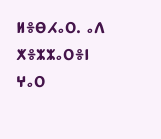ⵍⴻⴱⵃⴰⵔ. ⴰⴷ ⵅⴻⵣⵣⴰⵔⴻⵏ ⵖⴰⵔ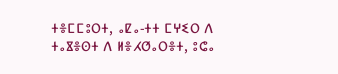ⵜⴻⵎⵎⵓⵔⵜ, ⴰⵇⴰ-ⵜⵜ ⵎⵖⵉⵔ ⴷ ⵜⴰⴵⴻⵙⵜ ⴷ ⵍⴻⵃⵚⴰⵔⴻⵜ, ⵓⵛⴰ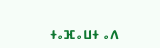ⵜⴰⴼⴰⵡⵜ ⴰⴷ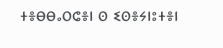ⵜⴻⴱⴱⴰⵔⵛⴻⵏ ⵙ ⵉⵙⴻⵢⵏⵓⵜⴻⵏ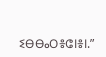ⵉⴱⴱⴰⵔⴻⵛⵏⴻⵏ.”